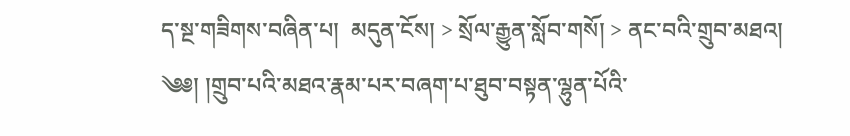ད་སྔ་གཟིགས་བཞིན་པ།  མདུན་ངོས། > སྲོལ་རྒྱུན་སློབ་གསོ། > ནང་བའི་གྲུབ་མཐའ།
༄༅། །གྲུབ་པའི་མཐའ་རྣམ་པར་བཞག་པ་ཐུབ་བསྟན་ལྷུན་པོའི་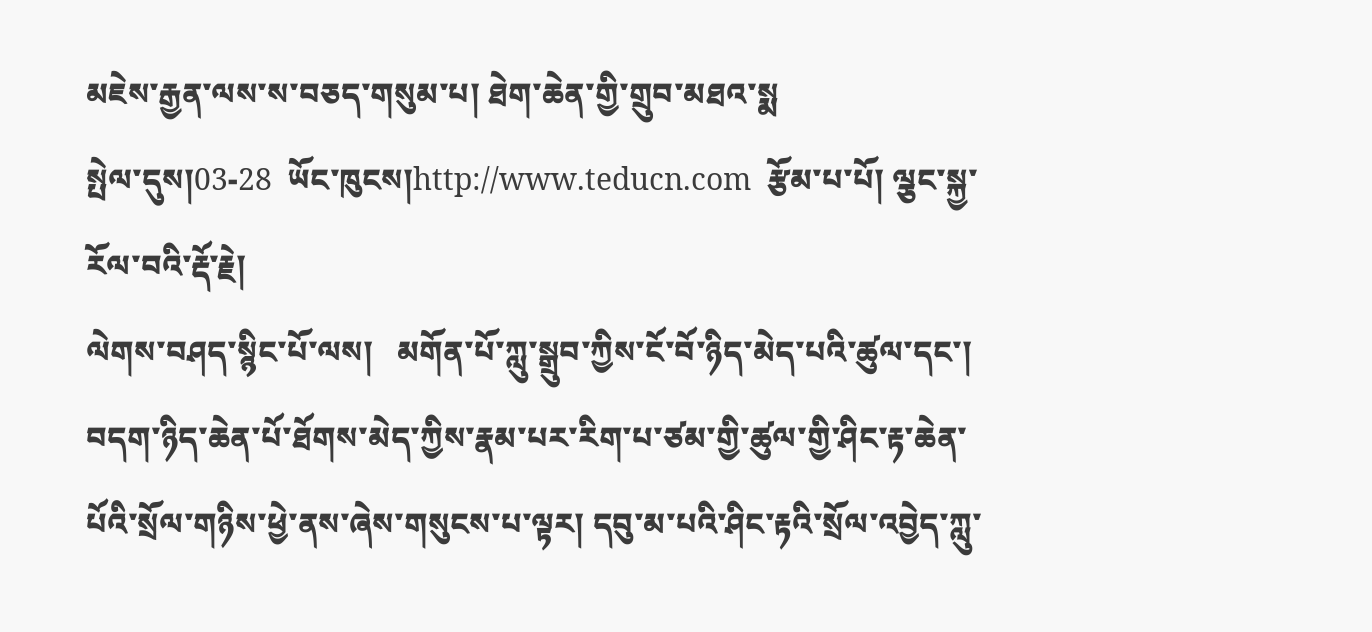མཇེས་རྒྱན་ལས་ས་བཅད་གསུམ་པ། ཐེག་ཆེན་གྱི་གྲུབ་མཐའ་སྨ
སྤེལ་དུས།03-28  ཡོང་ཁུངས།http://www.teducn.com  རྩོམ་པ་པོ། ལྕང་སྐྱ་རོལ་བའི་རྡོ་རྗེ།
ལེགས་བཤད་སྙིང་པོ་ལས།   མགོན་པོ་ཀླུ་སྒྲུབ་ཀྱིས་ངོ་བོ་ཉིད་མེད་པའི་ཚུལ་དང་། བདག་ཉིད་ཆེན་པོ་ཐོགས་མེད་ཀྱིས་རྣམ་པར་རིག་པ་ཙམ་གྱི་ཚུལ་གྱི་ཤིང་རྟ་ཆེན་པོའི་སྲོལ་གཉིས་ཕྱེ་ནས་ཞེས་གསུངས་པ་ལྟར། དབུ་མ་པའི་ཤིང་རྟའི་སྲོལ་འབྱེད་ཀླུ་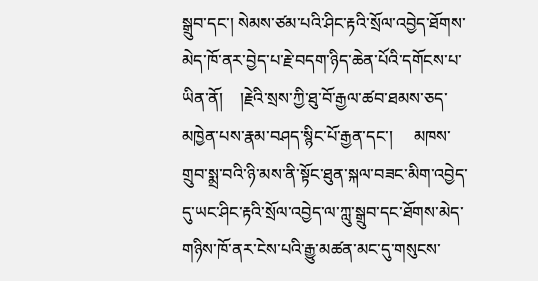སྒྲུབ་དང་། སེམས་ཙམ་པའི་ཤིང་རྟའི་སྲོལ་འབྱེད་ཐོགས་མེད་ཁོ་ནར་བྱེད་པ་རྗེ་བདག་ཉིད་ཆེན་པོའི་དགོངས་པ་ཡིན་ནོ།    །རྗེའི་སྲས་ཀྱི་ཐུ་བོ་རྒྱལ་ཚབ་ཐམས་ཅད་མཁྱེན་པས་རྣམ་བཤད་སྙིང་པོ་རྒྱན་དང་།     མཁས་གྲུབ་སྨྲ་བའི་ཉི་མས་ནི་སྟོང་ཐུན་སྐལ་བཟང་མིག་འབྱེད་དུ་ཡང་ཤིང་རྟའི་སྲོལ་འབྱེད་ལ་ཀླུ་སྒྲུབ་དང་ཐོགས་མེད་གཉིས་ཁོ་ནར་ངེས་པའི་རྒྱུ་མཚན་མང་དུ་གསུངས་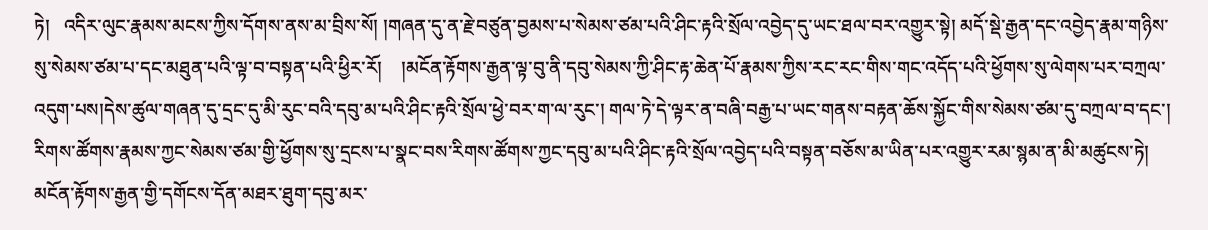ཏེ།   འདིར་ལུང་རྣམས་མངས་ཀྱིས་དོགས་ནས་མ་བྲིས་སོ། །གཞན་དུ་ན་རྗེ་བཙུན་བྱམས་པ་སེམས་ཙམ་པའི་ཤིང་རྟའི་སྲོལ་འབྱེད་དུ་ཡང་ཐལ་བར་འགྱུར་སྟེ། མདོ་སྡེ་རྒྱན་དང་འབྱེད་རྣམ་གཉིས་སུ་སེམས་ཙམ་པ་དང་མཐུན་པའི་ལྟ་བ་བསྟན་པའི་ཕྱིར་རོ།    །མངོན་རྟོགས་རྒྱན་ལྟ་བུ་ནི་དབུ་སེམས་ཀྱི་ཤིང་རྟ་ཆེན་པོ་རྣམས་ཀྱིས་རང་རང་གིས་གང་འདོད་པའི་ཕྱོགས་སུ་ལེགས་པར་བཀྲལ་འདུག་པས།དེས་ཚུལ་གཞན་དུ་དྲང་དུ་མི་རུང་བའི་དབུ་མ་པའི་ཤིང་རྟའི་སྲོལ་ཕྱེ་བར་ག་ལ་རུང་། གལ་ཏེ་དེ་ལྟར་ན་བཞི་བརྒྱ་པ་ཡང་གནས་བརྟན་ཆོས་སྐྱོང་གིས་སེམས་ཙམ་དུ་བཀྲལ་བ་དང་།   རིགས་ཚོགས་རྣམས་ཀྱང་སེམས་ཙམ་གྱི་ཕྱོགས་སུ་དྲངས་པ་སྣང་བས་རིགས་ཚོགས་ཀྱང་དབུ་མ་པའི་ཤིང་རྟའི་སྲོལ་འབྱེད་པའི་བསྟན་བཅོས་མ་ཡིན་པར་འགྱུར་རམ་སྙམ་ན་མི་མཚུངས་ཏེ།     མངོན་རྟོགས་རྒྱན་གྱི་དགོངས་དོན་མཐར་ཐུག་དབུ་མར་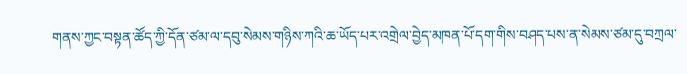གནས་ཀྱང་བསྟན་ཚོད་ཀྱི་དོན་ཙམ་ལ་དབུ་སེམས་གཉིས་ཀའི་ཆ་ཡོད་པར་འགྲེལ་བྱེད་མཁན་པོ་དག་གིས་བཤད་པས་ན་སེམས་ཙམ་དུ་བཀྲལ་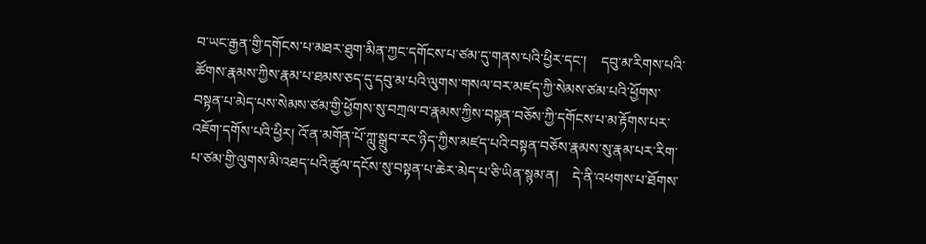བ་ཡང་རྒྱན་གྱི་དགོངས་པ་མཐར་ཐུག་མིན་ཀྱང་དགོངས་པ་ཙམ་དུ་གནས་པའི་ཕྱིར་དང་།    དབུ་མ་རིགས་པའི་ཚོགས་རྣམས་ཀྱིས་རྣམ་པ་ཐམས་ཅད་དུ་དབུ་མ་པའི་ལུགས་གསལ་བར་མཛད་ཀྱི་སེམས་ཙམ་པའི་ཕྱོགས་བསྟན་པ་མེད་པས་སེམས་ཙམ་གྱི་ཕྱོགས་སུ་བཀྲལ་བ་རྣམས་ཀྱིས་བསྟན་བཅོས་ཀྱི་དགོངས་པ་མ་རྟོགས་པར་འཇོག་དགོས་པའི་ཕྱིར། འོ་ན་མགོན་པོ་ཀླུ་སྒྲུབ་རང་ཉིད་ཀྱིས་མཛད་པའི་བསྟན་བཅོས་རྣམས་སུ་རྣམ་པར་རིག་པ་ཙམ་གྱི་ལུགས་མི་འཐད་པའི་ཚུལ་དངོས་སུ་བསྟན་པ་ཆེར་མེད་པ་ཅི་ཡིན་སྙམ་ན།    དེ་ནི་འཕགས་པ་ཐོགས་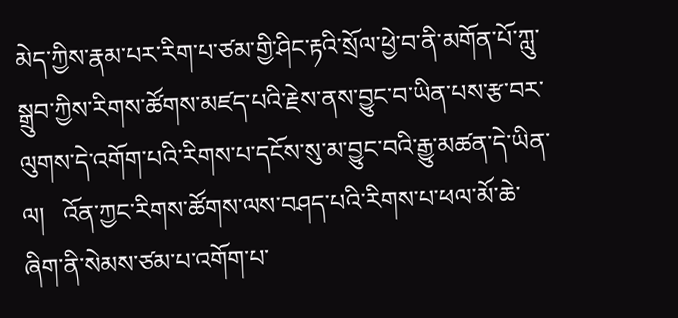མེད་ཀྱིས་རྣམ་པར་རིག་པ་ཙམ་གྱི་ཤིང་རྟའི་སྲོལ་ཕྱེ་བ་ནི་མགོན་པོ་ཀླུ་སྒྲུབ་ཀྱིས་རིགས་ཚོགས་མཛད་པའི་རྗེས་ནས་བྱུང་བ་ཡིན་པས་རྩ་བར་ལུགས་དེ་འགོག་པའི་རིགས་པ་དངོས་སུ་མ་བྱུང་བའི་རྒྱུ་མཚན་དེ་ཡིན་ལ།   འོན་ཀྱང་རིགས་ཚོགས་ལས་བཤད་པའི་རིགས་པ་ཕལ་མོ་ཆེ་ཞིག་ནི་སེམས་ཙམ་པ་འགོག་པ་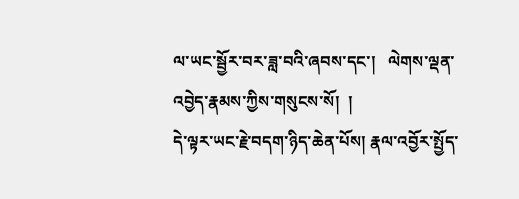ལ་ཡང་སྦྱོར་བར་ཟླ་བའི་ཞབས་དང་།   ལེགས་ལྡན་འབྱེད་རྣམས་ཀྱིས་གསུངས་སོ།  །
དེ་ལྟར་ཡང་རྗེ་བདག་ཉིད་ཆེན་པོས། རྣལ་འབྱོར་སྤྱོད་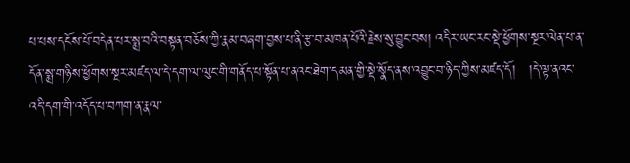པ་པས་དངོས་པོ་བདེན་པར་སྨྲ་བའི་བསྟན་བཅོས་ཀྱི་རྣམ་བཞག་བྱས་པ་ནི་རྩ་བ་མཁན་པོའི་རྗེས་སུ་བྱུང་བས། འདིར་ཡང་རང་སྡེ་ཕྱོགས་སྔར་ལེན་པ་ན་དོན་སྨྲ་གཉིས་ཕྱོགས་སྔར་མཛད་ལ་དེ་དག་ལ་ལུང་གི་གནོད་པ་སྟོན་པ་ནའང་ཐེག་དམན་གྱི་སྡེ་སྣོད་ནས་འབྱུང་བ་ཉིད་ཀྱིས་མཛད་དོ།   །དེ་ལྟ་ནའང་འདི་དག་གི་འདོད་པ་བཀག་ན་རྣལ་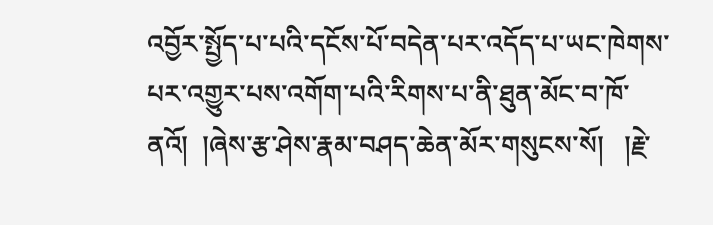འབྱོར་སྤྱོད་པ་པའི་དངོས་པོ་བདེན་པར་འདོད་པ་ཡང་ཁེགས་པར་འགྱུར་པས་འགོག་པའི་རིགས་པ་ནི་ཐུན་མོང་བ་ཁོ་ནའོ།  །ཞེས་རྩ་ཤེས་རྣམ་བཤད་ཆེན་མོར་གསུངས་སོ།   །རྗེ་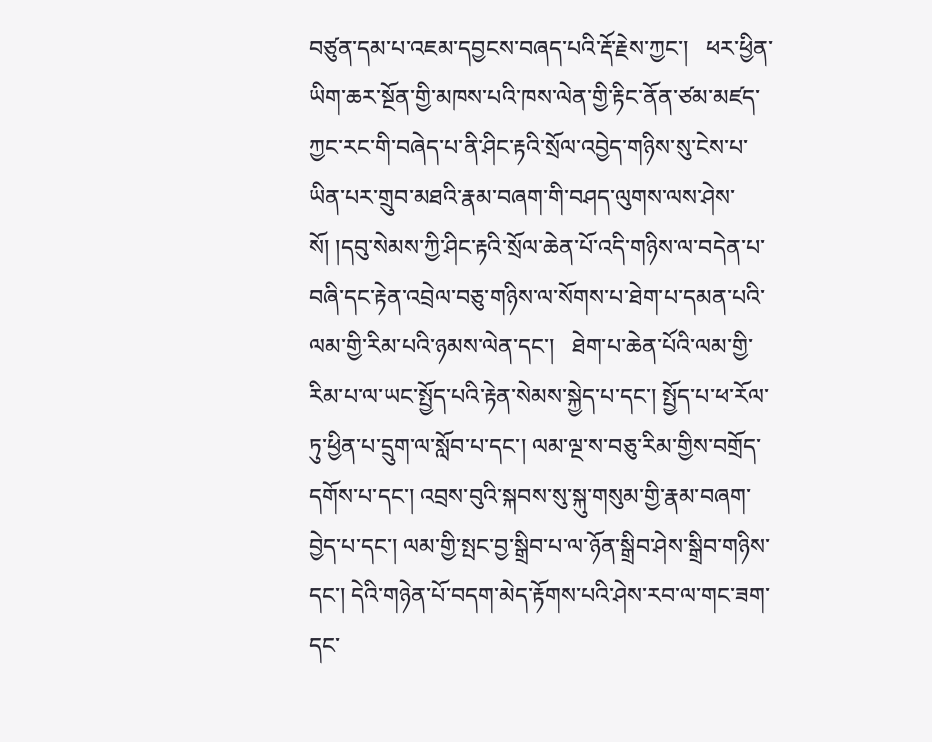བཙུན་དམ་པ་འཇམ་དབྱངས་བཞད་པའི་རྡོ་རྗེས་ཀྱང་།   ཕར་ཕྱིན་ཡིག་ཆར་སྔོན་གྱི་མཁས་པའི་ཁས་ལེན་གྱི་རྟིང་ནོན་ཙམ་མཛད་ཀྱང་རང་གི་བཞེད་པ་ནི་ཤིང་རྟའི་སྲོལ་འབྱེད་གཉིས་སུ་ངེས་པ་ཡིན་པར་གྲུབ་མཐའི་རྣམ་བཞག་གི་བཤད་ལུགས་ལས་ཤེས་སོ། །དབུ་སེམས་ཀྱི་ཤིང་རྟའི་སྲོལ་ཆེན་པོ་འདི་གཉིས་ལ་བདེན་པ་བཞི་དང་རྟེན་འབྲེལ་བཅུ་གཉིས་ལ་སོགས་པ་ཐེག་པ་དམན་པའི་ལམ་གྱི་རིམ་པའི་ཉམས་ལེན་དང་།   ཐེག་པ་ཆེན་པོའི་ལམ་གྱི་རིམ་པ་ལ་ཡང་སྤྱོད་པའི་རྟེན་སེམས་སྐྱེད་པ་དང་། སྤྱོད་པ་ཕ་རོལ་ཏུ་ཕྱིན་པ་དྲུག་ལ་སློབ་པ་དང་། ལམ་ལྔ་ས་བཅུ་རིམ་གྱིས་བགྲོད་དགོས་པ་དང་། འབྲས་བུའི་སྐབས་སུ་སྐུ་གསུམ་གྱི་རྣམ་བཞག་བྱེད་པ་དང་། ལམ་གྱི་སྤང་བྱ་སྒྲིབ་པ་ལ་ཉོན་སྒྲིབ་ཤེས་སྒྲིབ་གཉིས་དང་། དེའི་གཉེན་པོ་བདག་མེད་རྟོགས་པའི་ཤེས་རབ་ལ་གང་ཟག་དང་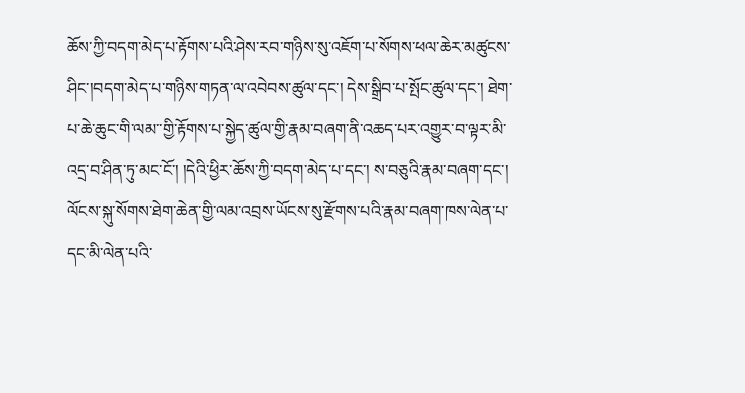ཆོས་ཀྱི་བདག་མེད་པ་རྟོགས་པའི་ཤེས་རབ་གཉིས་སུ་འཇོག་པ་སོགས་ཕལ་ཆེར་མཚུངས་ཤིང་།བདག་མེད་པ་གཉིས་གཏན་ལ་འབེབས་ཚུལ་དང་། དེས་སྒྲིབ་པ་སྤོང་ཚུལ་དང་། ཐེག་པ་ཆེ་ཆུང་གི་ལམ་་གྱི་རྟོགས་པ་སྐྱེད་ཚུལ་གྱི་རྣམ་བཞག་ནི་འཆད་པར་འགྱུར་བ་ལྟར་མི་འདྲ་བ་ཤིན་ཏུ་མང་ངོ་། །དེའི་ཕྱིར་ཆོས་ཀྱི་བདག་མེད་པ་དང་། ས་བཅུའི་རྣམ་བཞག་དང་། ལོངས་སྐུ་སོགས་ཐེག་ཆེན་གྱི་ལམ་འབྲས་ཡོངས་སུ་རྫོགས་པའི་རྣམ་བཞག་ཁས་ལེན་པ་དང་མི་ལེན་པའི་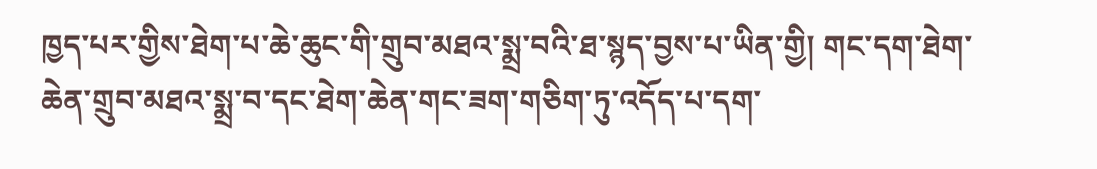ཁྱད་པར་གྱིས་ཐེག་པ་ཆེ་ཆུང་གི་གྲུབ་མཐའ་སྨྲ་བའི་ཐ་སྙད་བྱས་པ་ཡིན་གྱི། གང་དག་ཐེག་ཆེན་གྲུབ་མཐའ་སྨྲ་བ་དང་ཐེག་ཆེན་གང་ཟག་གཅིག་ཏུ་འདོད་པ་དག་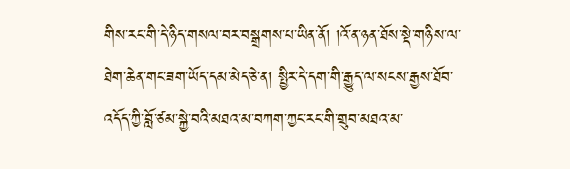གིས་རང་གི་དེ་ཉིད་གསལ་བར་བསྒྲགས་པ་ཡིན་ནོ། །འོ་ན་ཉན་ཐོས་སྡེ་གཉིས་ལ་ཐེག་ཆེན་གང་ཟག་ཡོད་དམ་མེད་ཅེ་ན། སྤྱིར་དེ་དག་གི་རྒྱུད་ལ་སངས་རྒྱས་ཐོབ་འདོད་ཀྱི་བློ་ཙམ་སྐྱེ་བའི་མཐའ་མ་བཀག་ཀྱང་རང་གི་གྲུབ་མཐའ་མ་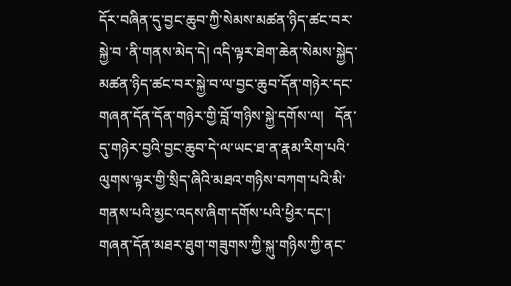དོར་བཞིན་དུ་བྱང་ཆུབ་ཀྱི་སེམས་མཚན་ཉིད་ཚང་བར་སྐྱེ་བ ་ནི་གནས་མེད་དེ། འདི་ལྟར་ཐེག་ཆེན་སེམས་སྐྱེད་མཚན་ཉིད་ཚང་བར་སྐྱེ་བ་ལ་བྱང་ཆུབ་དོན་གཉེར་དང་གཞན་དོན་དོན་གཉེར་གྱི་བློ་གཉིས་སྐྱེ་དགོས་ལ།   དོན་དུ་གཉེར་བྱའི་བྱང་ཆུབ་དེ་ལ་ཡང་ཐ་ན་རྣམ་རིག་པའི་ལུགས་ལྟར་གྱི་སྲིད་ཞིའི་མཐའ་གཉིས་བཀག་པའི་མི་གནས་པའི་མྱང་འདས་ཞིག་དགོས་པའི་ཕྱིར་དང་། གཞན་དོན་མཐར་ཐུག་གཟུགས་ཀྱི་སྐུ་གཉིས་ཀྱི་ནང་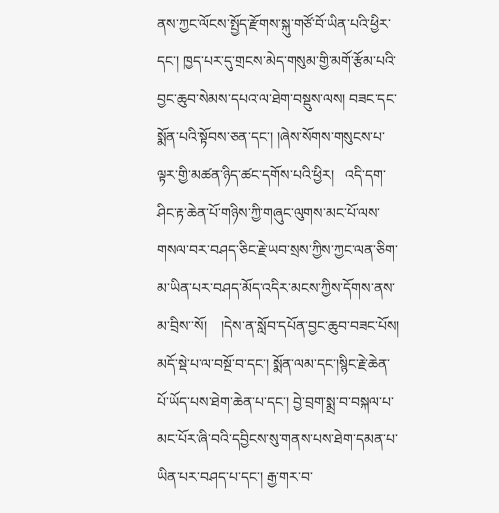ནས་ཀྱང་ལོངས་སྤྱོད་རྫོགས་སྐུ་གཙོ་བོ་ཡིན་པའི་ཕྱིར་དང་། ཁྱད་པར་དུ་གྲངས་མེད་གསུམ་གྱི་མགོ་རྩོམ་པའི་བྱང་ཆུབ་སེམས་དཔའ་ལ་ཐེག་བསྡུས་ལས། བཟང་དང་སྨོན་པའི་སྟོབས་ཅན་དང་། །ཞེས་སོགས་གསུངས་པ་ལྟར་གྱི་མཚན་ཉིད་ཚང་དགོས་པའི་ཕྱིར།   འདི་དག་ཤིང་རྟ་ཆེན་པོ་གཉིས་ཀྱི་གཞུང་ལུགས་མང་པོ་ལས་གསལ་བར་བཤད་ཅིང་རྗེ་ཡབ་སྲས་ཀྱིས་ཀྱང་ལན་ཅིག་མ་ཡིན་པར་བཤད་མོད་འདིར་མངས་ཀྱིས་དོགས་ནས་མ་བྲིས་་སོ།    །དེས་ན་སློབ་དཔོན་བྱང་ཆུབ་བཟང་པོས། མདོ་སྡེ་པ་ལ་བསྔོ་བ་དང་། སྨོན་ལམ་དང་།སྙིང་རྗེ་ཆེན་པོ་ཡོད་པས་ཐེག་ཆེན་པ་དང་། བྱེ་བྲག་སྨྲ་བ་བསྐལ་པ་མང་པོར་ཞི་བའི་དབྱིངས་སུ་གནས་པས་ཐེག་དམན་པ་ཡིན་པར་བཤད་པ་དང་། རྒྱ་གར་བ་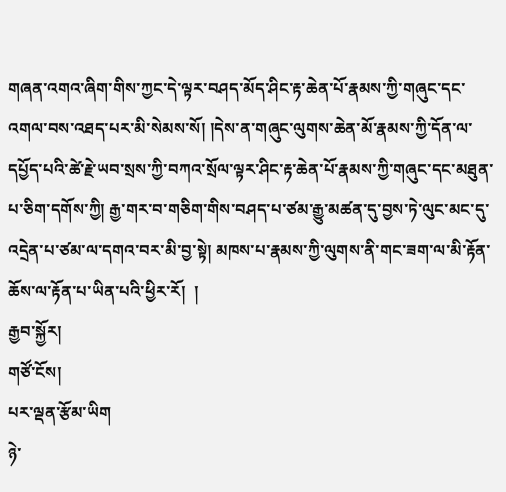གཞན་འགའ་ཞིག་གིས་ཀྱང་དེ་ལྟར་བཤད་མོད་ཤིང་རྟ་ཆེན་པོ་རྣམས་ཀྱི་གཞུང་དང་འགལ་བས་འཐད་པར་མི་སེམས་སོ། །དེས་ན་གཞུང་ལུགས་ཆེན་མོ་རྣམས་ཀྱི་དོན་ལ་དཔྱོད་པའི་ཚེ་རྗེ་ཡབ་སྲས་ཀྱི་བཀའ་སྲོལ་ལྟར་ཤིང་རྟ་ཆེན་པོ་རྣམས་ཀྱི་གཞུང་དང་མཐུན་པ་ཅིག་དགོས་ཀྱི། རྒྱ་གར་བ་གཅིག་གིས་བཤད་པ་ཙམ་རྒྱུ་མཚན་དུ་བྱས་ཏེ་ལུང་མང་དུ་འདྲེན་པ་ཙམ་ལ་དགའ་བར་མི་བྱ་སྟེ། མཁས་པ་རྣམས་ཀྱི་ལུགས་ནི་གང་ཟག་ལ་མི་རྟོན་ཆོས་ལ་རྟོན་པ་ཡིན་པའི་ཕྱིར་རོ།  །
རྒྱབ་སྐྱོར།
གཙོ་ངོས།
པར་ལྡན་རྩོམ་ཡིག
ཉེ་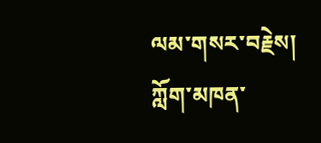ལམ་གསར་བརྗེས།
ཀློག་མཁན་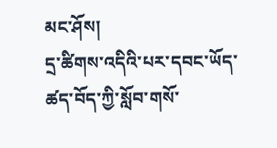མང་ཤོས།
དྲ་ཚིགས་འདིའི་པར་དབང་ཡོད་ཚད་བོད་ཀྱི་སློབ་གསོ་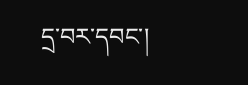དྲ་བར་དབང་།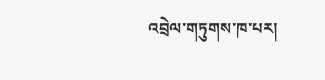འབྲེལ་གཏུགས་ཁ་པར།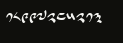༡༨༩༩༧༢༤༥༢༡༣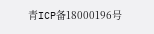青ICP备18000196号